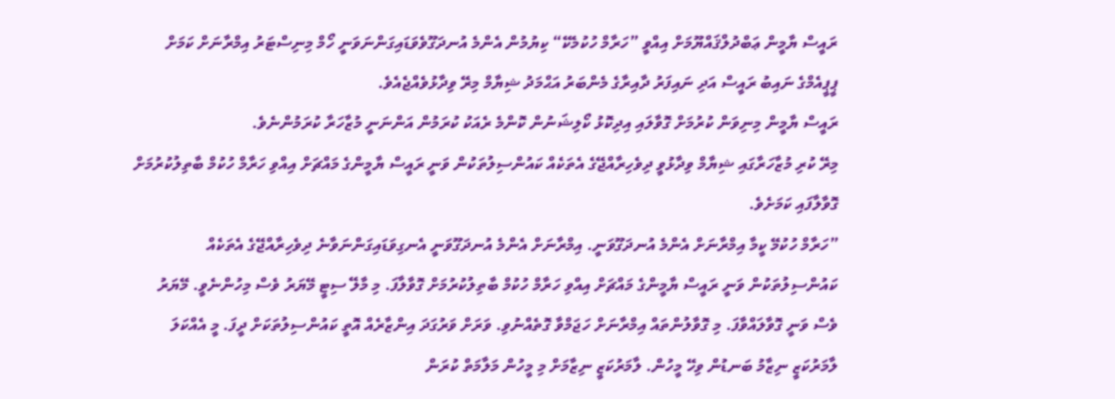ރައީސް ޔާމީން ޢަބްދުލްޤައްޔޫމަށް އިއްވީ ”ހަރާމް ހުކުމެކޭ“ ކިޔުމުން އެންމެ އުނދަގޫވެވަޑައިގަންނަވަނީ ހޯމް މިނިސްޓަރު އިމްރާނަށް ކަމަށް ޕީޕީއެމްގެ ނައިބު ރައީސް އަދި ނައިފަރު ދާއިރާގެ މެންބަރު އަޙްމަދު ޝިޔާމް މިރޭ ވިދާޅުވެއްޖެއެވެ.
ރައީސް ޔާމީން މިނިވަން ކުރުމަށް ގޮވާލައި އިދިކޮޅު ކޯލިޝަނުން ކޮންމެ ރެއަކު ކުރަމުން އަންނަނީ މުޒާހަރާ ކުރަމުންނެވެ.
މިރޭ ކުރި މުޒާހަރާގައި ޝިޔާމް ވިދާޅުވީ ދިވެހިރާއްޖޭގެ އެތަކެއް ކައުންސިލުތަކުން ވަނީ ރައީސް ޔާމީންގެ މައްޗަށް އިއްވި ހަރާމް ހުކުމް ބާތިލުކުރުމަށް ގޮވާލާފައި ކަމަށެވެ.
”ހަރާމް ހުކުމޭ ކީމާ އިމްރާނަށް އެންމެ އުނދަގޫވަނީ. އިމްރާނަށް އެންމެ އުނދަގޫވަނީ އެނގިވަޑައިގަންނަވާނެ ދިވެހިރާއްޖޭގެ އެތަކެއް ކައުންސިލުތަކުން ވަނީ ރައީސް ޔާމީންގެ މައްޗަށް އިއްވި ހަރާމް ހުކުމް ބާތިލުކުރުމަށް ގޮވާލާފަ. މި މާލޭ ސިޓީ މޭޔަރު ވެސް މިހުންނެވީ. މޭޔަރު ވެސް ވަނީ ގޮވާލައްވާފަ. މި ގޮވާލުންތައް އިމްރާނަށް ހަޖަމްވާ ގޮތެއްނުވި. ވަރަށް ވަރުގަދަ އިންޒާރެއް އޮތީ ކައުންސިލުތަކަށް ދީފަ. މީ އެއްކަލަ ލާމަރުކަޒީ ނިޒާމު ބަނޑުން ވިހޭ މީހުން. ލާމަރުކަޒީ ނިޒާމަށް މި މީހުން މަލާމަތް ކުރަން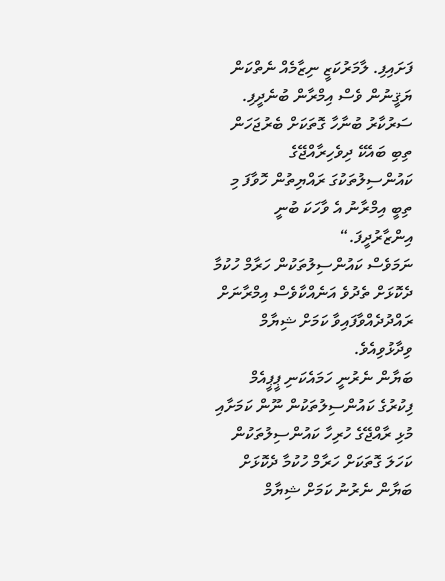ފަށައިފި. ލާމަރުކަޒީ ނިޒާމެއް ނެތްކަން ޔަޤީނުން ވެސް އިމްރާން ބުނެދީފި. ސަރުކާރު ބުނާހާ ގޮތަކަށް ބެރުޖަހަން ތިބި ބައެކޭ ދިވެހިރާއްޖޭގެ ކައުންސިލުތަކުގަ ރައްޔިތުން ހޮވާފަ މި ތިބީ އިމްރާނު އެ ވާހަކަ ބުނީ އިންޒާރުދީފަ.“
ނަމަވެސް ކައުންސިލުތަކުން ހަރާމް ހުކުމާ ދެކޮޅަށް ތެދުވެ އަނެއްކާވެސް އިމްރާނަށް ރައްދުދެއްވާފައިވާ ކަމަށް ޝިޔާމް ވިދާޅުވިއެވެ.
ބަޔާން ނެރުނީ ހަމައެކަނި ޕީޕީއެމް ފިކުރުގެ ކައުންސިލުތަކުން ނޫން ކަމަށާއި މުޅި ރާއްޖޭގެ ހުރިހާ ކައުންސިލުތަކުން ކަހަލަ ގޮތަކަށް ހަރާމް ހުކުމާ ދެކޮޅަށް ބަޔާން ނެރުނު ކަމަށް ޝިޔާމް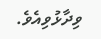ވިދާޅުވިއެވެ.